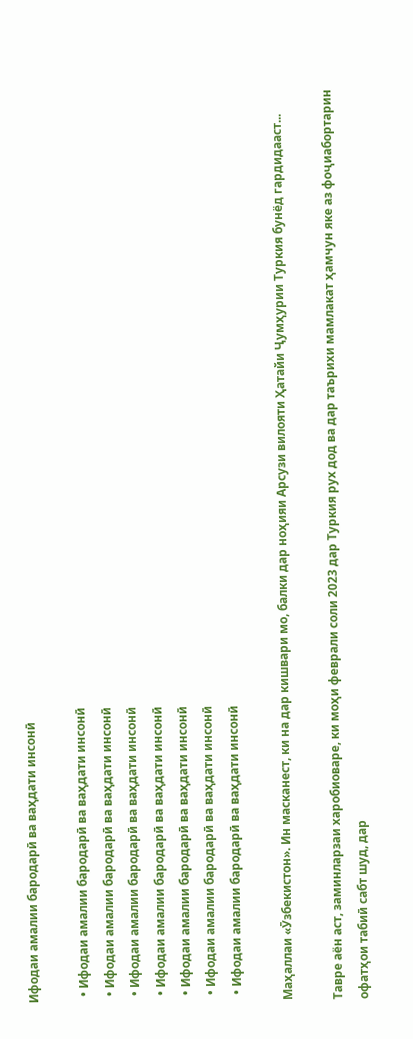Ифодаи амалии бародарӣ ва ваҳдати инсонӣ

  • Ифодаи амалии бародарӣ ва ваҳдати инсонӣ
  • Ифодаи амалии бародарӣ ва ваҳдати инсонӣ
  • Ифодаи амалии бародарӣ ва ваҳдати инсонӣ
  • Ифодаи амалии бародарӣ ва ваҳдати инсонӣ
  • Ифодаи амалии бародарӣ ва ваҳдати инсонӣ
  • Ифодаи амалии бародарӣ ва ваҳдати инсонӣ
  • Ифодаи амалии бародарӣ ва ваҳдати инсонӣ

Маҳаллаи «Ӯзбекистон». Ин масканест, ки на дар кишвари мо, балки дар ноҳияи Арсузи вилояти Ҳатайи Ҷумҳурии Туркия бунёд гардидааст...

Тавре аён аст, заминларзаи харобиоваре, ки моҳи феврали соли 2023 дар Туркия рух дод ва дар таърихи мамлакат ҳамчун яке аз фоҷиабортарин офатҳои табиӣ сабт шуд, дар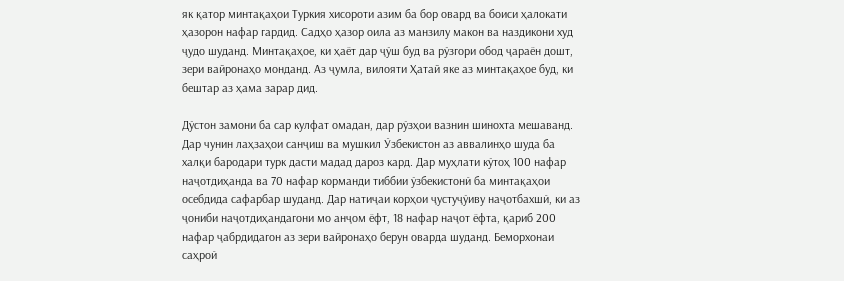як қатор минтақаҳои Туркия хисороти азим ба бор овард ва боиси ҳалокати ҳазорон нафар гардид. Садҳо ҳазор оила аз манзилу макон ва наздикони худ ҷудо шуданд. Минтақаҳое, ки ҳаёт дар ҷӯш буд ва рӯзгори обод ҷараён дошт, зери вайронаҳо монданд. Аз ҷумла, вилояти Ҳатай яке аз минтақаҳое буд, ки бештар аз ҳама зарар дид.

Дӯстон замони ба сар кулфат омадан, дар рӯзҳои вазнин шинохта мешаванд. Дар чунин лаҳзаҳои санҷиш ва мушкил Ӯзбекистон аз аввалинҳо шуда ба халқи бародари турк дасти мадад дароз кард. Дар муҳлати кӯтоҳ 100 нафар наҷотдиҳанда ва 70 нафар корманди тиббии ӯзбекистонӣ ба минтақаҳои осебдида сафарбар шуданд. Дар натиҷаи корҳои ҷустуҷӯиву наҷотбахшӣ, ки аз ҷониби наҷотдиҳандагони мо анҷом ёфт, 18 нафар наҷот ёфта, қариб 200 нафар ҷабрдидагон аз зери вайронаҳо берун оварда шуданд. Беморхонаи саҳроӣ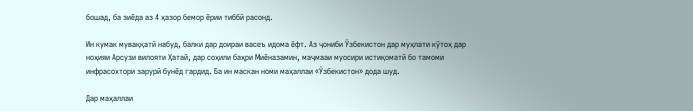бошад, ба зиёда аз 4 ҳазор бемор ёрии тиббӣ расонд.

Ин кумак муваққатӣ набуд, балки дар доираи васеъ идома ёфт. Аз ҷониби Ӯзбекистон дар муҳлати кӯтоҳ дар ноҳияи Арсузи вилояти Ҳатай, дар соҳили баҳри Миёназамин, маҷмааи муосири истиқоматӣ бо тамоми инфрасохтори зарурӣ бунёд гардид. Ба ин маскан номи маҳаллаи «Ӯзбекистон» дода шуд.

Дар маҳаллаи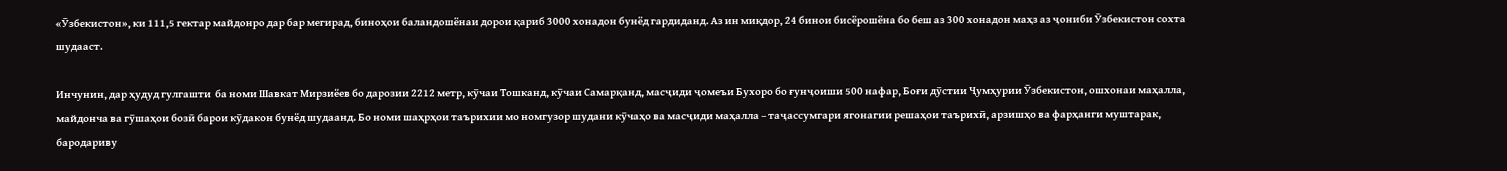«Ӯзбекистон», ки 111,5 гектар майдонро дар бар мегирад, биноҳои баландошёнаи дорои қариб 3000 хонадон бунёд гардиданд. Аз ин миқдор, 24 бинои бисёрошёна бо беш аз 300 хонадон маҳз аз ҷониби Ӯзбекистон сохта шудааст.

Инчунин, дар ҳудуд гулгашти  ба номи Шавкат Мирзиёев бо дарозии 2212 метр, кӯчаи Тошканд, кӯчаи Самарқанд, масҷиди ҷомеъи Бухоро бо ғунҷоиши 500 нафар, Боғи дӯстии Ҷумҳурии Ӯзбекистон, ошхонаи маҳалла, майдонча ва гӯшаҳои бозӣ барои кӯдакон бунёд шудаанд. Бо номи шаҳрҳои таърихии мо номгузор шудани кӯчаҳо ва масҷиди маҳалла – таҷассумгари ягонагии решаҳои таърихӣ, арзишҳо ва фарҳанги муштарак, бародариву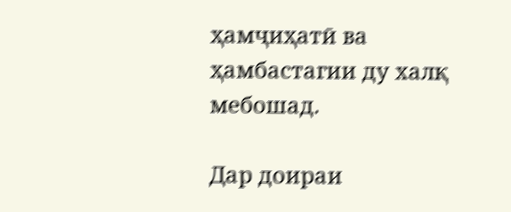ҳамҷиҳатӣ ва ҳамбастагии ду халқ мебошад.

Дар доираи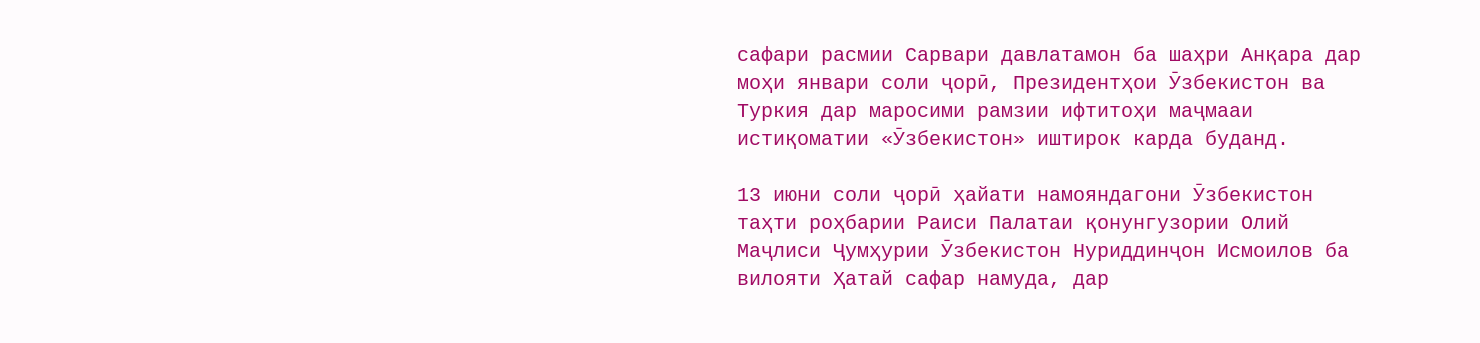сафари расмии Сарвари давлатамон ба шаҳри Анқара дар моҳи январи соли ҷорӣ, Президентҳои Ӯзбекистон ва Туркия дар маросими рамзии ифтитоҳи маҷмааи истиқоматии «Ӯзбекистон» иштирок карда буданд.

13 июни соли ҷорӣ ҳайати намояндагони Ӯзбекистон таҳти роҳбарии Раиси Палатаи қонунгузории Олий Маҷлиси Ҷумҳурии Ӯзбекистон Нуриддинҷон Исмоилов ба вилояти Ҳатай сафар намуда, дар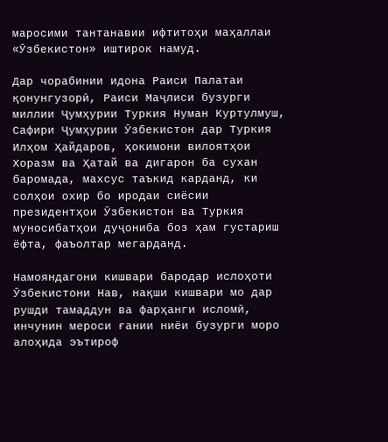маросими тантанавии ифтитоҳи маҳаллаи «Ӯзбекистон» иштирок намуд.

Дар чорабинии идона Раиси Палатаи қонунгузорӣ, Раиси Маҷлиси бузурги миллии Ҷумҳурии Туркия Нуман Куртулмуш, Сафири Ҷумҳурии Ӯзбекистон дар Туркия Илҳом Ҳайдаров, ҳокимони вилоятҳои Хоразм ва Ҳатай ва дигарон ба сухан баромада, махсус таъкид карданд, ки солҳои охир бо иродаи сиёсии президентҳои Ӯзбекистон ва Туркия муносибатҳои дуҷониба боз ҳам густариш ёфта, фаъолтар мегарданд.

Намояндагони кишвари бародар ислоҳоти Ӯзбекистони Нав, нақши кишвари мо дар рушди тамаддун ва фарҳанги исломӣ, инчунин мероси ғании ниёи бузурги моро алоҳида эътироф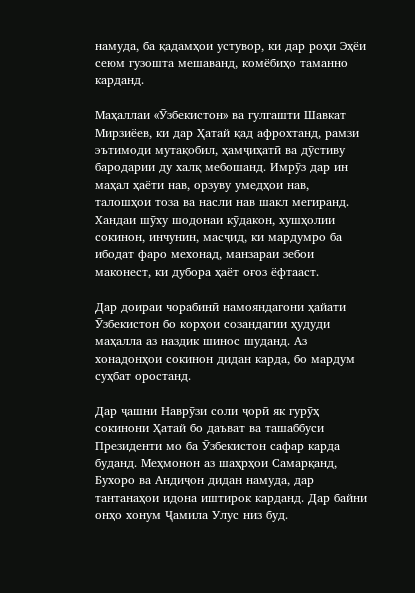намуда, ба қадамҳои устувор, ки дар роҳи Эҳёи сеюм гузошта мешаванд, комёбиҳо таманно карданд.

Маҳаллаи «Ӯзбекистон» ва гулгашти Шавкат Мирзиёев, ки дар Ҳатай қад афрохтанд, рамзи эътимоди мутақобил, ҳамҷиҳатӣ ва дӯстиву бародарии ду халқ мебошанд. Имрӯз дар ин маҳал ҳаёти нав, орзуву умедҳои нав, талошҳои тоза ва насли нав шакл мегиранд. Хандаи шӯху шодонаи кӯдакон, хушҳолии сокинон, инчунин, масҷид, ки мардумро ба ибодат фаро мехонад, манзараи зебои маконест, ки дубора ҳаёт оғоз ёфтааст.

Дар доираи чорабинӣ намояндагони ҳайати Ӯзбекистон бо корҳои созандагии ҳудуди маҳалла аз наздик шинос шуданд. Аз хонадонҳои сокинон дидан карда, бо мардум суҳбат оростанд.

Дар ҷашни Наврӯзи соли ҷорӣ як гурӯҳ сокинони Ҳатай бо даъват ва ташаббуси Президенти мо ба Ӯзбекистон сафар карда буданд. Меҳмонон аз шаҳрҳои Самарқанд, Бухоро ва Андиҷон дидан намуда, дар тантанаҳои идона иштирок карданд. Дар байни онҳо хонум Ҷамила Улус низ буд.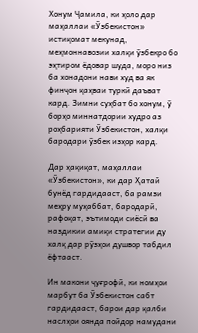Хонум Ҷамила, ки ҳоло дар маҳаллаи «Ӯзбекистон» истиқомат мекунад, меҳмоннавозии халқи ӯзбекро бо эҳтиром ёдовар шуда, моро низ ба хонадони нави худ ва як финҷон қаҳваи туркӣ даъват кард. Зимни суҳбат бо хонум, ӯ борҳо миннатдории худро аз роҳбарияти Ӯзбекистон, халқи бародари ӯзбек изҳор кард.

Дар ҳақиқат, маҳаллаи «Ӯзбекистон», ки дар Ҳатай бунёд гардидааст, ба рамзи меҳру муҳаббат, бародарӣ, рафоқат, эътимоди сиёсӣ ва наздикии амиқи стратегии ду халқ дар рӯзҳои душвор табдил ёфтааст.

Ин макони ҷуғрофӣ, ки номҳои марбут ба Ӯзбекистон сабт гардидааст, барои дар қалби наслҳои оянда пойдор намудани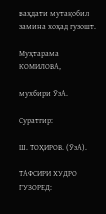ваҳдати мутақобил замина хоҳад гузошт.

Муҳтарама КОМИЛОВА,

мухбири ӮзА.

Суратгир:

Ш. ТОҲИРОВ. (ӮзА).

ТАФСИРИ ХУДРО ГУЗОРЕД: